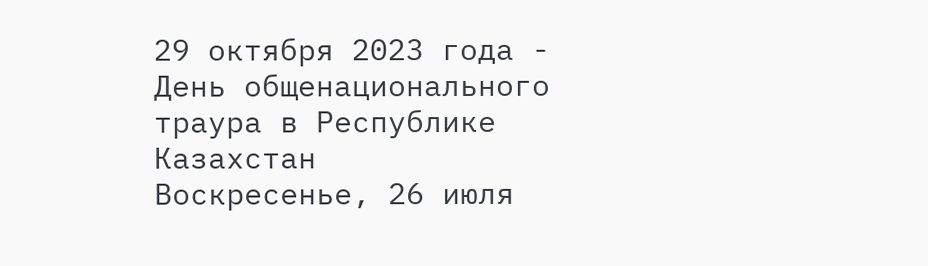29 октября 2023 года - День общенационального траура в Республике Казахстан
Воскресенье, 26 июля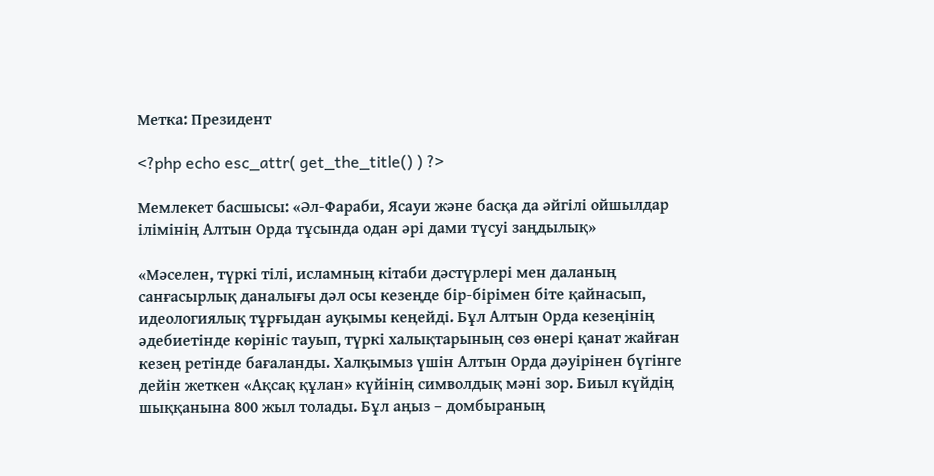Метка: Президент

<?php echo esc_attr( get_the_title() ) ?>

Мемлекет басшысы: «Әл-Фараби, Ясауи және басқа да әйгілі ойшылдар ілімінің Алтын Орда тұсында одан әрі дами түсуі заңдылық»

«Мәселен, түркі тілі, исламның кітаби дәстүрлері мен даланың санғасырлық даналығы дәл осы кезеңде бір-бірімен біте қайнасып, идеологиялық тұрғыдан ауқымы кеңейді. Бұл Алтын Орда кезеңінің әдебиетінде көрініс тауып, түркі халықтарының сөз өнері қанат жайған кезең ретінде бағаланды. Халқымыз үшін Алтын Орда дәуірінен бүгінге дейін жеткен «Ақсақ құлан» күйінің символдық мәні зор. Биыл күйдің шыққанына 800 жыл толады. Бұл аңыз – домбыраның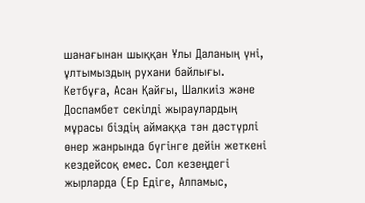шанағынан шыққан Ұлы Даланың үні, ұлтымыздың рухани байлығы. Кетбұға, Асан Қайғы, Шалкиіз және Доспамбет секілді жыраулардың мұрасы біздің аймаққа тән дәстүрлі өнер жанрында бүгінге дейін жеткені кездейсоқ емес. Сол кезеңдегі жырларда (Ер Едіге, Алпамыс,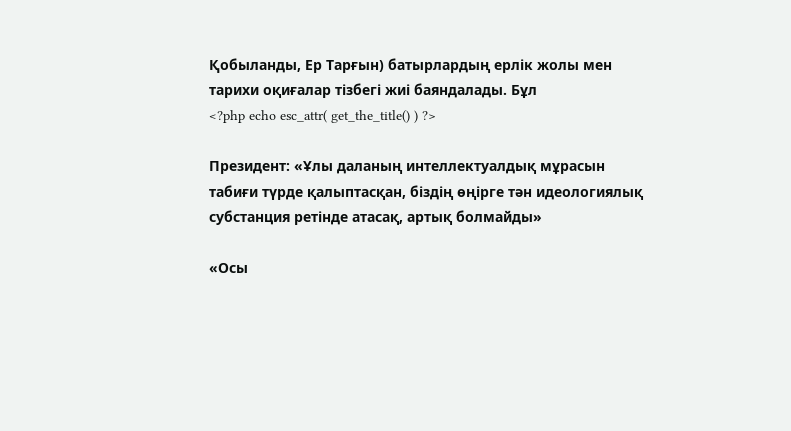Қобыланды, Ер Тарғын) батырлардың ерлік жолы мен тарихи оқиғалар тізбегі жиі баяндалады. Бұл
<?php echo esc_attr( get_the_title() ) ?>

Президент: «Ұлы даланың интеллектуалдық мұрасын табиғи түрде қалыптасқан, біздің өңірге тән идеологиялық субстанция ретінде атасақ, артық болмайды»

«Осы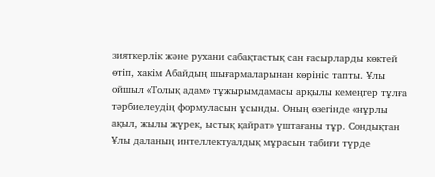зияткерлік және рухани сабақтастық сан ғасырларды көктей өтіп, хакім Абайдың шығармаларынан көрініс тапты. Ұлы ойшыл «Толық адам» тұжырымдамасы арқылы кемеңгер тұлға тәрбиелеудің формуласын ұсынды. Оның өзегінде «нұрлы ақыл, жылы жүрек, ыстық қайрат» үштағаны тұр. Сондықтан Ұлы даланың интеллектуалдық мұрасын табиғи түрде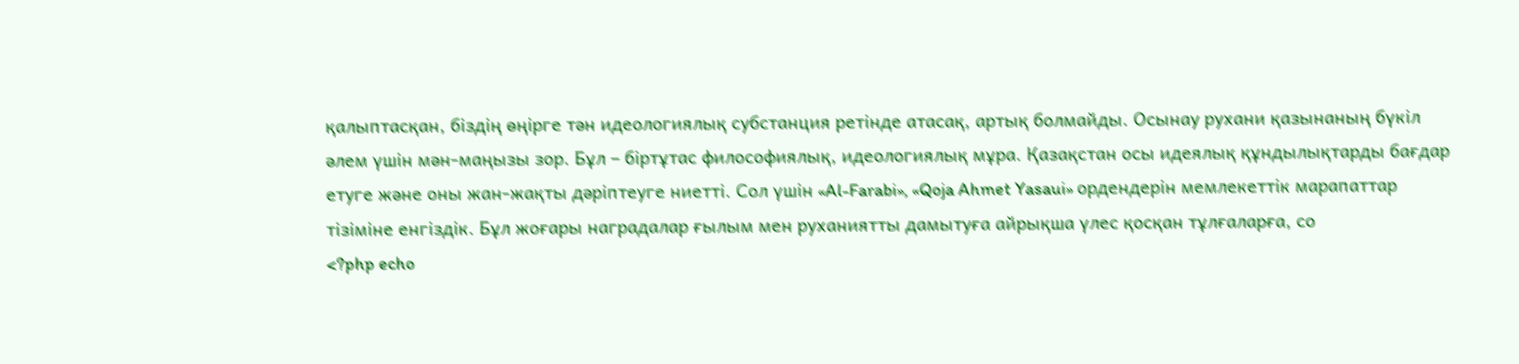қалыптасқан, біздің өңірге тән идеологиялық субстанция ретінде атасақ, артық болмайды. Осынау рухани қазынаның бүкіл әлем үшін мән-маңызы зор. Бұл – біртұтас философиялық, идеологиялық мұра. Қазақстан осы идеялық құндылықтарды бағдар етуге және оны жан-жақты дәріптеуге ниетті. Сол үшін «Al-Farabi», «Qoja Ahmet Yasaui» ордендерін мемлекеттік марапаттар тізіміне енгіздік. Бұл жоғары наградалар ғылым мен руханиятты дамытуға айрықша үлес қосқан тұлғаларға, со
<?php echo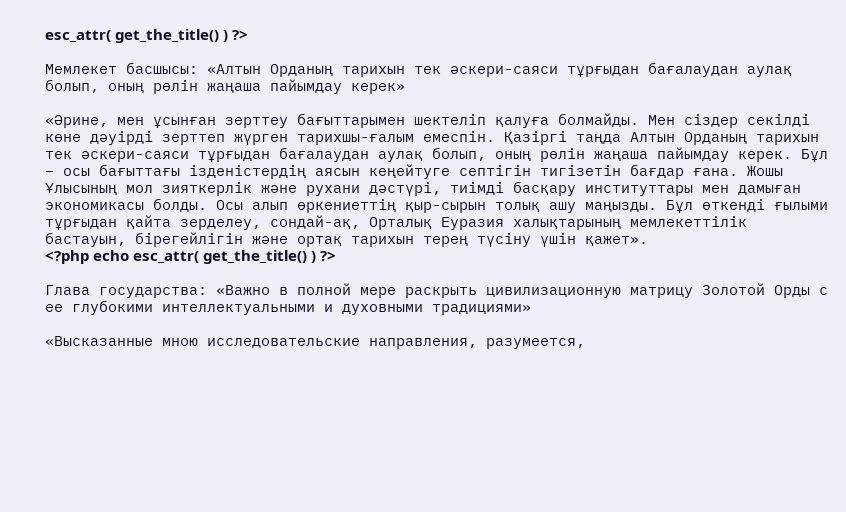esc_attr( get_the_title() ) ?>

Мемлекет басшысы: «Алтын Орданың тарихын тек әскери-саяси тұрғыдан бағалаудан аулақ болып, оның рөлін жаңаша пайымдау керек»

«Әрине, мен ұсынған зерттеу бағыттарымен шектеліп қалуға болмайды. Мен сіздер секілді көне дәуірді зерттеп жүрген тарихшы-ғалым емеспін. Қазіргі таңда Алтын Орданың тарихын тек әскери-саяси тұрғыдан бағалаудан аулақ болып, оның рөлін жаңаша пайымдау керек. Бұл – осы бағыттағы ізденістердің аясын кеңейтуге септігін тигізетін бағдар ғана. Жошы Ұлысының мол зияткерлік және рухани дәстүрі, тиімді басқару институттары мен дамыған экономикасы болды. Осы алып өркениеттің қыр-сырын толық ашу маңызды. Бұл өткенді ғылыми тұрғыдан қайта зерделеу, сондай-ақ, Орталық Еуразия халықтарының мемлекеттілік бастауын, бірегейлігін және ортақ тарихын терең түсіну үшін қажет».
<?php echo esc_attr( get_the_title() ) ?>

Глава государства: «Важно в полной мере раскрыть цивилизационную матрицу Золотой Орды с ее глубокими интеллектуальными и духовными традициями»

«Высказанные мною исследовательские направления, разумеется,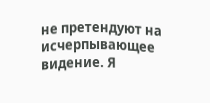не претендуют на исчерпывающее видение. Я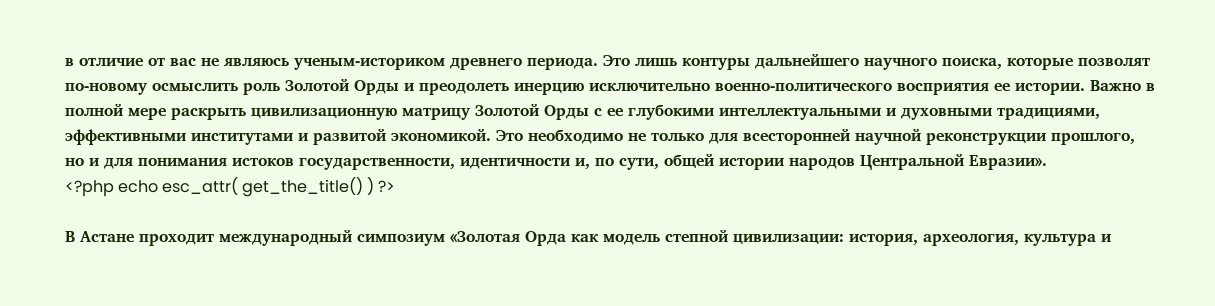в отличие от вас не являюсь ученым-историком древнего периода. Это лишь контуры дальнейшего научного поиска, которые позволят по-новому осмыслить роль Золотой Орды и преодолеть инерцию исключительно военно-политического восприятия ее истории. Важно в полной мере раскрыть цивилизационную матрицу Золотой Орды с ее глубокими интеллектуальными и духовными традициями, эффективными институтами и развитой экономикой. Это необходимо не только для всесторонней научной реконструкции прошлого, но и для понимания истоков государственности, идентичности и, по сути, общей истории народов Центральной Евразии».
<?php echo esc_attr( get_the_title() ) ?>

В Астане проходит международный симпозиум «Золотая Орда как модель степной цивилизации: история, археология, культура и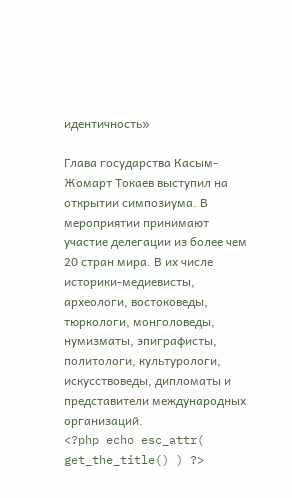идентичность»

Глава государства Касым-Жомарт Токаев выступил на открытии симпозиума. В мероприятии принимают участие делегации из более чем 20 стран мира. В их числе историки-медиевисты, археологи, востоковеды, тюркологи, монголоведы, нумизматы, эпиграфисты, политологи, культурологи, искусствоведы, дипломаты и представители международных организаций.
<?php echo esc_attr( get_the_title() ) ?>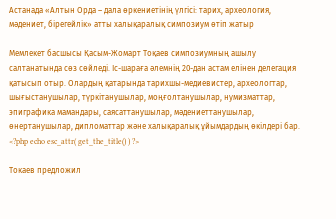Астанада «Алтын Орда – дала өркениетінің үлгісі: тарих, археология, мәдениет, бірегейлік» атты халықаралық симпозиум өтіп жатыр

Мемлекет басшысы Қасым-Жомарт Тоқаев симпозиумның ашылу салтанатында сөз сөйледі. Іс-шараға әлемнің 20-дан астам елінен делегация қатысып отыр. Олардың қатарында тарихшы-медиевистер, археологтар, шығыстанушылар, түркітанушылар, моңғолтанушылар, нумизматтар, эпиграфика мамандары, саясаттанушылар, мәдениеттанушылар, өнертанушылар, дипломаттар және халықаралық ұйымдардың өкілдері бар.
<?php echo esc_attr( get_the_title() ) ?>

Токаев предложил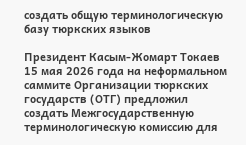создать общую терминологическую базу тюркских языков

Президент Касым-Жомарт Токаев 15 мая 2026 года на неформальном саммите Организации тюркских государств (ОТГ) предложил создать Межгосударственную терминологическую комиссию для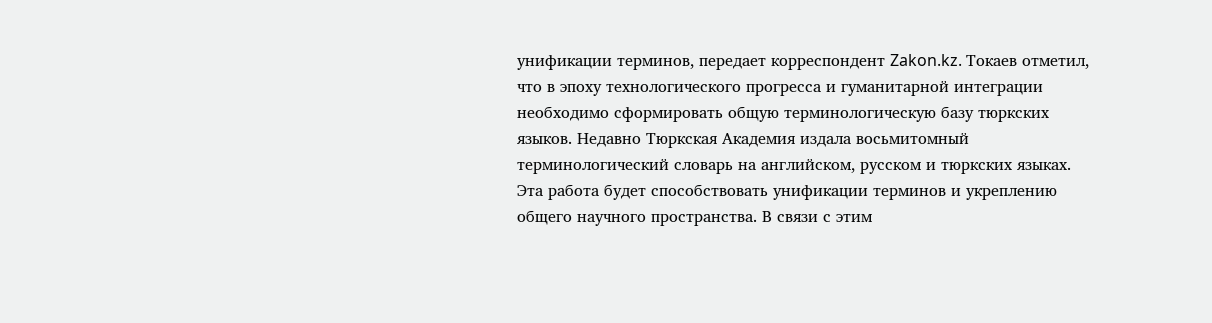унификации терминов, передает корреспондент Zakon.kz. Токаев отметил, что в эпоху технологического прогресса и гуманитарной интеграции необходимо сформировать общую терминологическую базу тюркских языков. Недавно Тюркская Академия издала восьмитомный терминологический словарь на английском, русском и тюркских языках. Эта работа будет способствовать унификации терминов и укреплению общего научного пространства. В связи с этим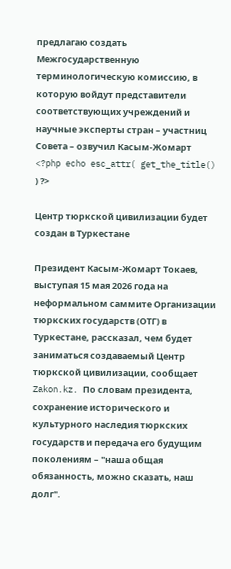предлагаю создать Межгосударственную терминологическую комиссию, в которую войдут представители соответствующих учреждений и научные эксперты стран – участниц Совета – озвучил Касым-Жомарт
<?php echo esc_attr( get_the_title() ) ?>

Центр тюркской цивилизации будет создан в Туркестане

Президент Касым-Жомарт Токаев, выступая 15 мая 2026 года на неформальном саммите Организации тюркских государств (ОТГ) в Туркестане, рассказал, чем будет заниматься создаваемый Центр тюркской цивилизации, сообщает Zakon.kz. По словам президента, сохранение исторического и культурного наследия тюркских государств и передача его будущим поколениям – "наша общая обязанность, можно сказать, наш долг".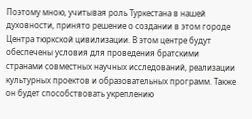Поэтому мною, учитывая роль Туркестана в нашей духовности, принято решение о создании в этом городе Центра тюркской цивилизации. В этом центре будут обеспечены условия для проведения братскими странами совместных научных исследований, реализации культурных проектов и образовательных программ. Также он будет способствовать укреплению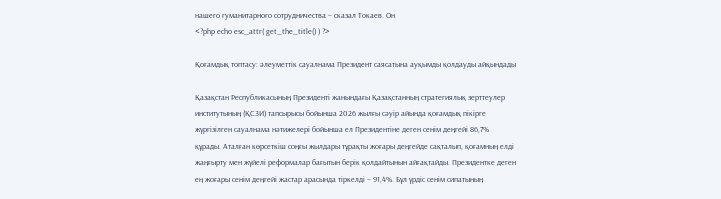нашего гуманитарного сотрудничества – сказал Токаев. Он
<?php echo esc_attr( get_the_title() ) ?>

Қоғамдық топтасу: әлеуметтік сауалнама Президент саясатына ауқымды қолдауды айқындады

Қазақстан Республикасының Президенті жанындағы Қазақстанның стратегиялық зерттеулер институтының (ҚСЗИ) тапсырысы бойынша 2026 жылғы сәуір айында қоғамдық пікірге жүргізілген сауалнама нәтижелері бойынша ел Президентіне деген сенім деңгейі 86,7% құрады. Аталған көрсеткіш соңғы жылдары тұрақты жоғары деңгейде сақталып, қоғамның елді жаңғырту мен жүйелі реформалар бағытын берік қолдайтынын айғақтайды. Президентке деген ең жоғары сенім деңгейі жастар арасында тіркелді – 91,4%. Бұл үрдіс сенім сипатының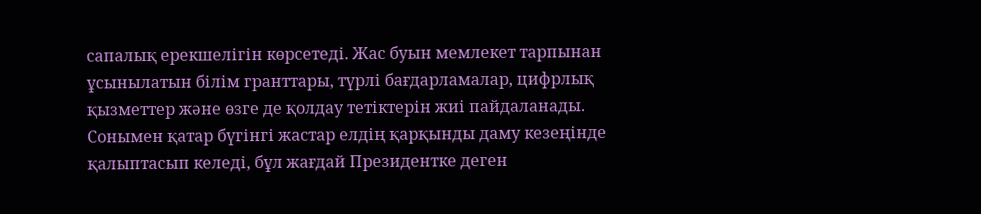сапалық ерекшелігін көрсетеді. Жас буын мемлекет тарпынан ұсынылатын білім гранттары, түрлі бағдарламалар, цифрлық қызметтер және өзге де қолдау тетіктерін жиі пайдаланады. Сонымен қатар бүгінгі жастар елдің қарқынды даму кезеңінде қалыптасып келеді, бұл жағдай Президентке деген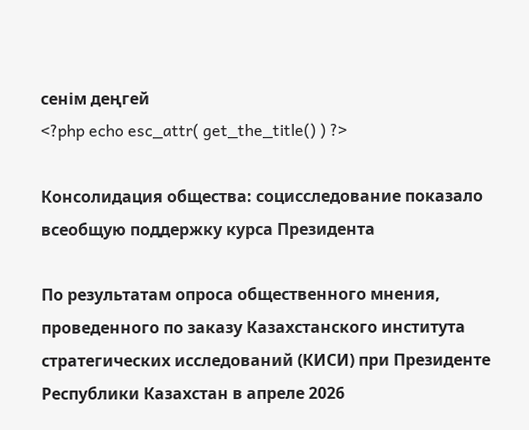сенім деңгей
<?php echo esc_attr( get_the_title() ) ?>

Консолидация общества: социсследование показало всеобщую поддержку курса Президента

По результатам опроса общественного мнения, проведенного по заказу Казахстанского института стратегических исследований (КИСИ) при Президенте Республики Казахстан в апреле 2026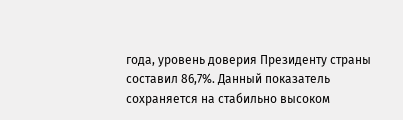года, уровень доверия Президенту страны составил 86,7%. Данный показатель сохраняется на стабильно высоком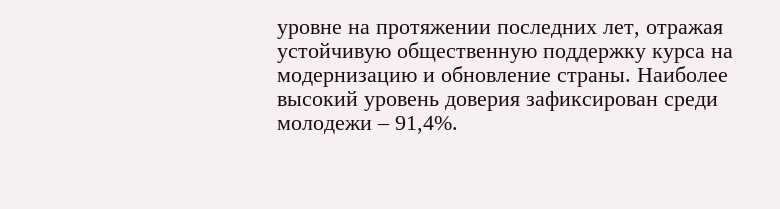уровне на протяжении последних лет, отражая устойчивую общественную поддержку курса на модернизацию и обновление страны. Наиболее высокий уровень доверия зафиксирован среди молодежи – 91,4%.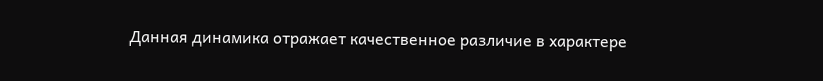Данная динамика отражает качественное различие в характере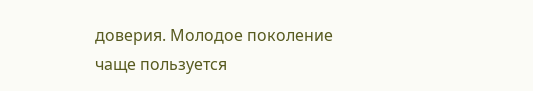доверия. Молодое поколение чаще пользуется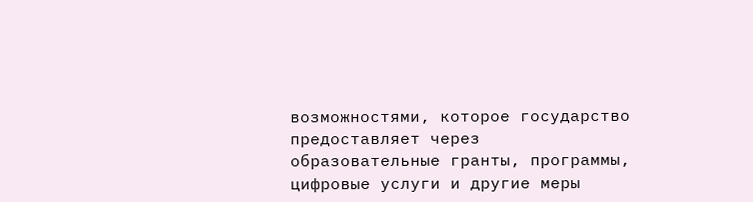возможностями, которое государство предоставляет через образовательные гранты, программы, цифровые услуги и другие меры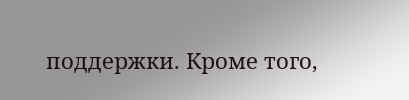поддержки. Кроме того,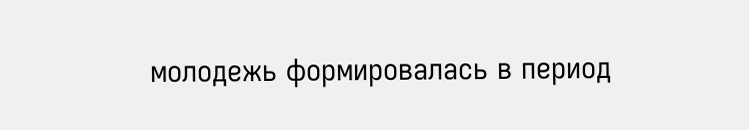молодежь формировалась в период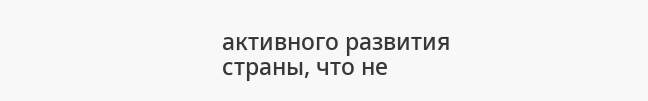активного развития страны, что не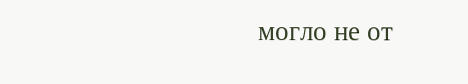могло не от